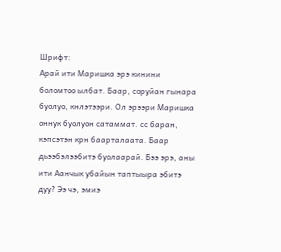Шрифт:
Арай ити Маришка эрэ кинини боломтоо ылбат. Баар, соруйан гынара буолуо, кнлэтээри. Ол эрээри Маришка оннук буолуон сатаммат. сс баран, кэпсэтэн крн баарталаата. Баар дьээбэлээбитэ буолаарай. Бээ эрэ, аны ити Аанчык убайын таптыыра эбитэ дуу? Ээ чэ, эмиэ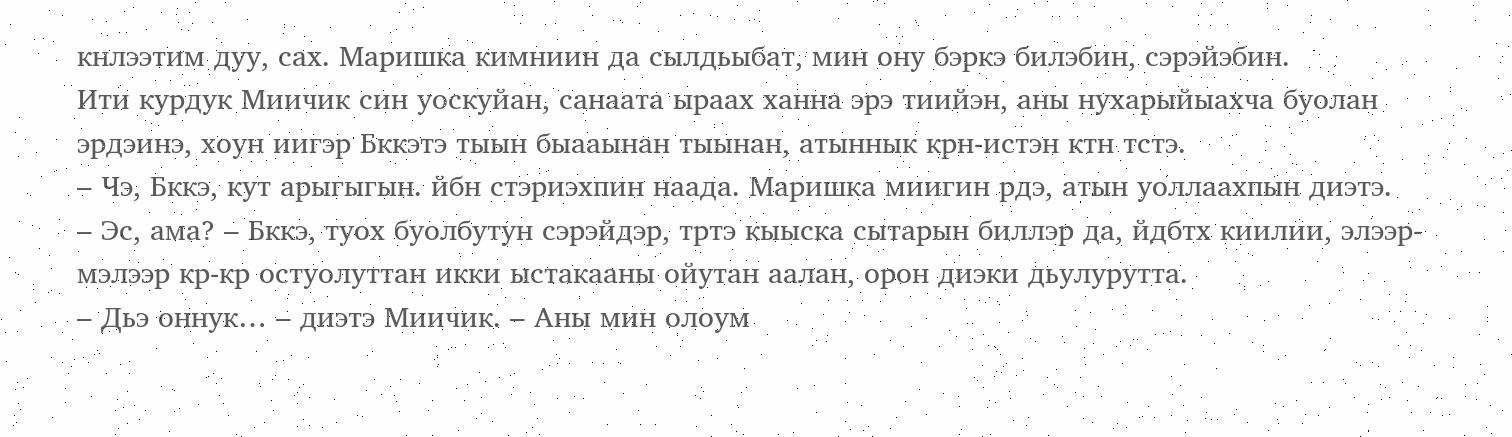кнлээтим дуу, сах. Маришка кимниин да сылдьыбат, мин ону бэркэ билэбин, сэрэйэбин.
Ити курдук Миичик син уоскуйан, санаата ыраах ханна эрэ тиийэн, аны нухарыйыахча буолан эрдэинэ, хоун иигэр Бккэтэ тыын быааынан тыынан, атыннык крн-истэн ктн тстэ.
– Чэ, Бккэ, кут арыгыгын. йбн стэриэхпин наада. Маришка миигин рдэ, атын уоллаахпын диэтэ.
– Эс, ама? – Бккэ, туох буолбутун сэрэйдэр, тртэ кыыска сытарын биллэр да, йдбтх киилии, элээр-мэлээр кр-кр остуолуттан икки ыстакааны ойутан аалан, орон диэки дьулурутта.
– Дьэ оннук… – диэтэ Миичик. – Аны мин олоум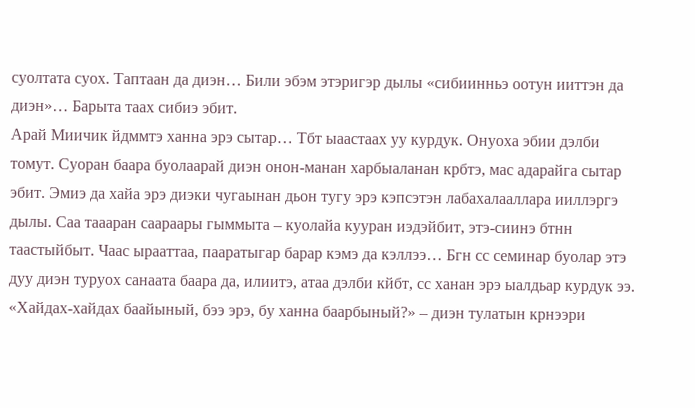суолтата суох. Таптаан да диэн… Били эбэм этэригэр дылы «сибиинньэ оотун ииттэн да диэн»… Барыта таах сибиэ эбит.
Арай Миичик йдммтэ ханна эрэ сытар… Тбт ыаастаах уу курдук. Онуоха эбии дэлби томут. Суоран баара буолаарай диэн онон-манан харбыаланан крбтэ, мас адарайга сытар эбит. Эмиэ да хайа эрэ диэки чугаынан дьон тугу эрэ кэпсэтэн лабахалааллара ииллэргэ дылы. Саа таааран саараары гыммыта – куолайа кууран иэдэйбит, этэ-сиинэ бтнн таастыйбыт. Чаас ырааттаа, пааратыгар барар кэмэ да кэллээ… Бгн сс семинар буолар этэ дуу диэн туруох санаата баара да, илиитэ, атаа дэлби кйбт, сс ханан эрэ ыалдьар курдук ээ. «Хайдах-хайдах баайыный, бээ эрэ, бу ханна баарбыный?» – диэн тулатын крнээри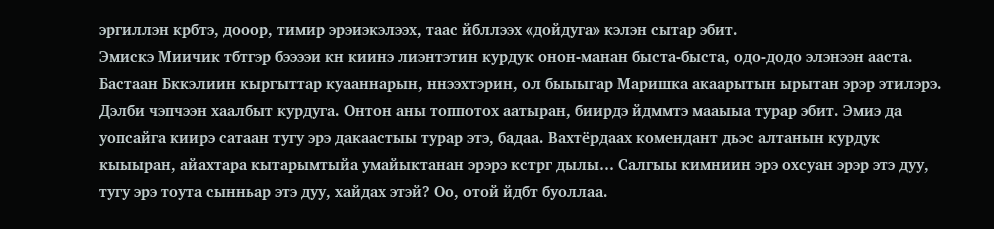эргиллэн крбтэ, дооор, тимир эрэиэкэлээх, таас йбллээх «дойдуга» кэлэн сытар эбит.
Эмискэ Миичик тбтгэр бээээи кн киинэ лиэнтэтин курдук онон-манан быста-быста, одо-додо элэнээн ааста. Бастаан Бккэлиин кыргыттар куааннарын, ннээхтэрин, ол быыыгар Маришка акаарытын ырытан эрэр этилэрэ. Дэлби чэпчээн хаалбыт курдуга. Онтон аны топпотох аатыран, биирдэ йдммтэ мааыыа турар эбит. Эмиэ да уопсайга киирэ сатаан тугу эрэ дакаастыы турар этэ, бадаа. Вахтёрдаах комендант дьэс алтанын курдук кыыыран, айахтара кытарымтыйа умайыктанан эрэрэ кстрг дылы… Салгыы кимниин эрэ охсуан эрэр этэ дуу, тугу эрэ тоута сынньар этэ дуу, хайдах этэй? Оо, отой йдбт буоллаа.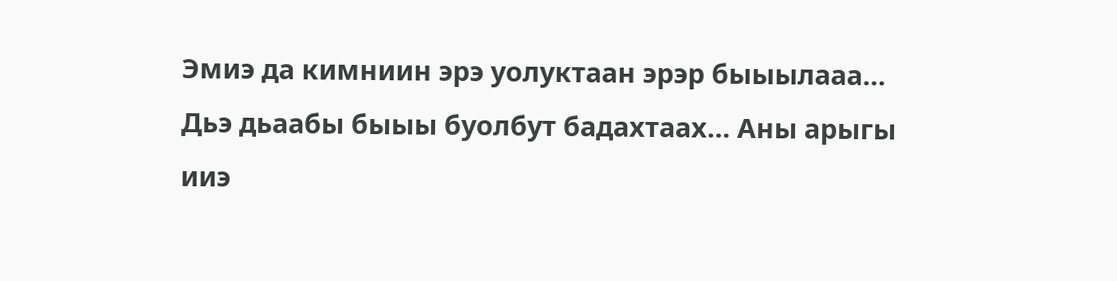Эмиэ да кимниин эрэ уолуктаан эрэр быыылааа… Дьэ дьаабы быыы буолбут бадахтаах… Аны арыгы ииэ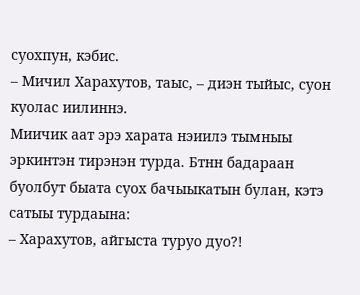суохпун, кэбис.
– Мичил Харахутов, таыс, – диэн тыйыс, суон куолас иилиннэ.
Миичик аат эрэ харата нэиилэ тымныы эркинтэн тирэнэн турда. Бтнн бадараан буолбут быата суох бачыыкатын булан, кэтэ сатыы турдаына:
– Харахутов, айгыста туруо дуо?!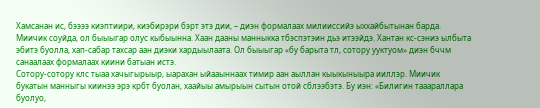Хамсанан ис, бээээ киэптиири, киэбирэри бэрт этэ дии, – диэн формалаах милииссийэ ыххайбытынан барда.
Миичик соуйда, ол быыыгар олус кыбыынна. Хаан дааны манныкка тбэспэтэин дьэ итээйдэ. Хантан кс-сэниэ ылбыта эбитэ буолла, хап-сабар тахсар аан диэки хардыылаата. Ол быыыгар «бу барыта тл, сотору ууктуом» диэн бччм санаалаах формалаах киини батыан истэ.
Сотору-сотору клс тыаа хачыгырыыр, ыарахан ыйааыннаах тимир аан аыллан кыыкыныыра ииллэр. Миичик букатын манныгы киинээ эрэ крбт буолан, хаайыы амырыын сытын отой сблээбэтэ. Бу иэн: «Билигин тааараллара буолуо,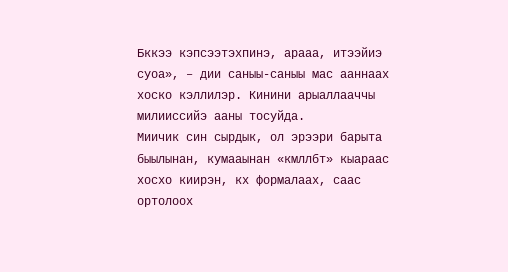Бккээ кэпсээтэхпинэ, арааа, итээйиэ суоа», – дии саныы-саныы мас ааннаах хоско кэллилэр. Кинини арыаллааччы милииссийэ ааны тосуйда.
Миичик син сырдык, ол эрээри барыта быылынан, кумааынан «кмллбт» кыараас хосхо киирэн, кх формалаах, саас ортолоох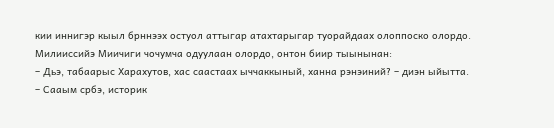кии иннигэр кыыл брннээх остуол аттыгар атахтарыгар туорайдаах олоппоско олордо.
Милииссийэ Миичиги чочумча одуулаан олордо, онтон биир тыынынан:
– Дьэ, табаарыс Харахутов, хас саастаах ыччаккыный, ханна рэнэиний? – диэн ыйытта.
– Сааым србэ, историк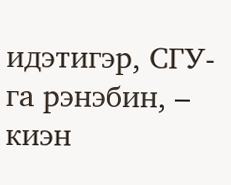идэтигэр, СГУ-га рэнэбин, – киэн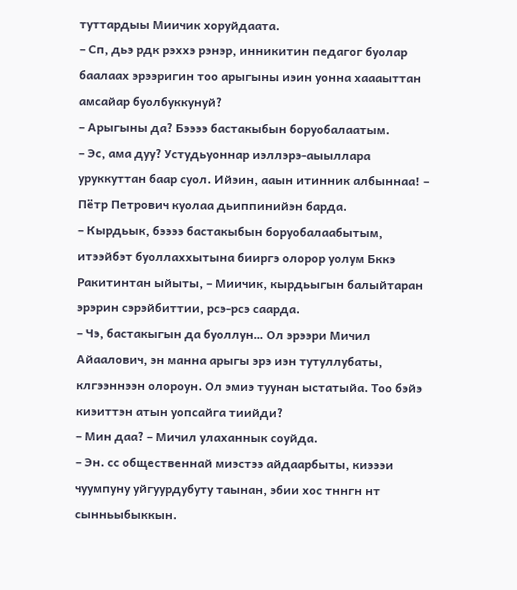туттардыы Миичик хоруйдаата.
– Сп, дьэ рдк рэххэ рэнэр, инникитин педагог буолар баалаах эрээригин тоо арыгыны иэин уонна хаааыттан амсайар буолбуккунуй?
– Арыгыны да? Бээээ бастакыбын боруобалаатым.
– Эс, ама дуу? Устудьуоннар иэллэрэ-аыыллара уруккуттан баар суол. Ийэин, ааын итинник албыннаа! – Пётр Петрович куолаа дьиппинийэн барда.
– Кырдьык, бээээ бастакыбын боруобалаабытым, итээйбэт буоллаххытына бииргэ олорор уолум Бккэ Ракитинтан ыйыты, – Миичик, кырдьыгын балыйтаран эрэрин сэрэйбиттии, рсэ-рсэ саарда.
– Чэ, бастакыгын да буоллун… Ол эрээри Мичил Айаалович, эн манна арыгы эрэ иэн тутуллубаты, клгээннээн олороун. Ол эмиэ туунан ыстатыйа. Тоо бэйэ киэиттэн атын уопсайга тиийди?
– Мин даа? – Мичил улаханнык соуйда.
– Эн. сс общественнай миэстээ айдаарбыты, киэээи чуумпуну уйгуурдубуту таынан, эбии хос тннгн нт сынньыбыккын.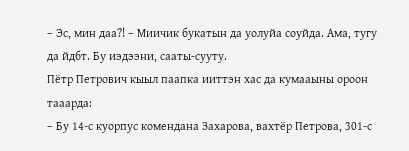– Эс, мин даа?! – Миичик букатын да уолуйа соуйда. Ама, тугу да йдбт. Бу иэдээни, сааты-сууту.
Пётр Петрович кыыл паапка ииттэн хас да кумааыны ороон тааарда:
– Бу 14-с куорпус комендана Захарова, вахтёр Петрова, 301-с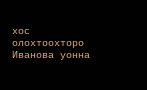хос олохтоохторо Иванова уонна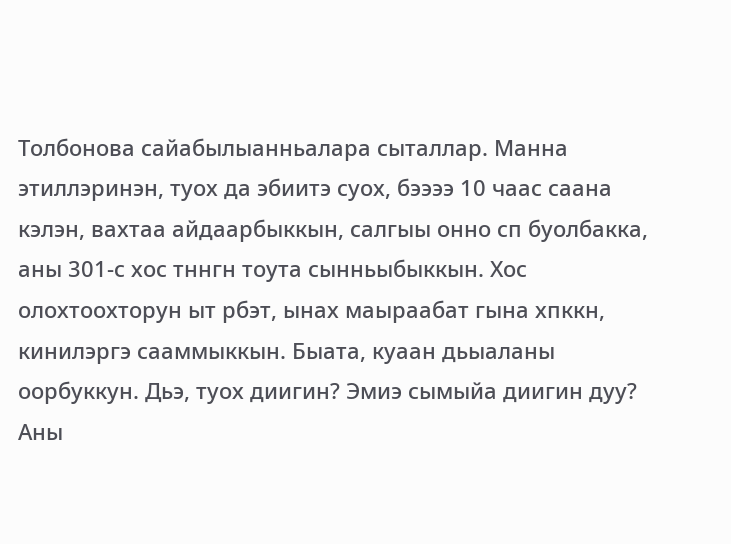Толбонова сайабылыанньалара сыталлар. Манна этиллэринэн, туох да эбиитэ суох, бээээ 10 чаас саана кэлэн, вахтаа айдаарбыккын, салгыы онно сп буолбакка, аны 301-с хос тннгн тоута сынньыбыккын. Хос олохтоохторун ыт рбэт, ынах маыраабат гына хпккн, кинилэргэ сааммыккын. Быата, куаан дьыаланы оорбуккун. Дьэ, туох диигин? Эмиэ сымыйа диигин дуу? Аны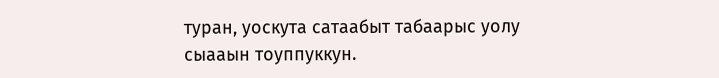туран, уоскута сатаабыт табаарыс уолу сыааын тоуппуккун.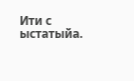Ити с ыстатыйа.